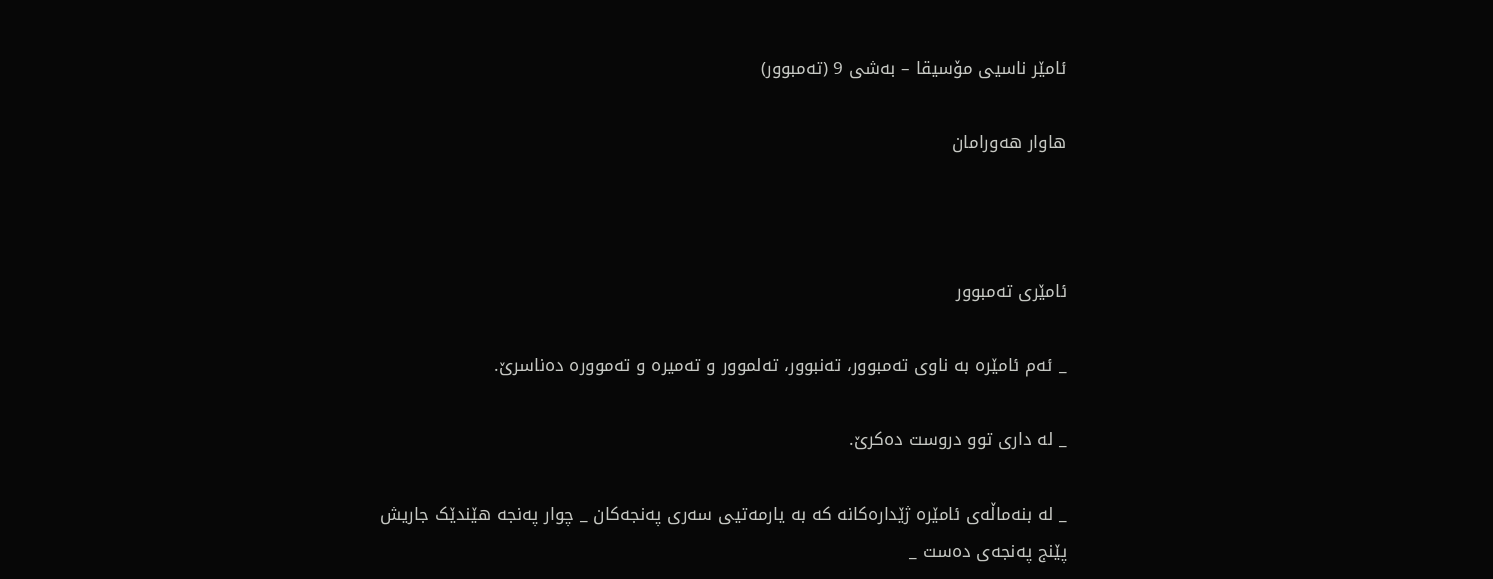ئامێر ناسیی مۆسیقا – بەشی 9 (تەمبوور)

هاوار هەورامان



ئامێری تەمبوور

_ ئەم ئامێرە بە ناوی تەمبوور، تەنبوور، تەلموور و تەمیرە و تەموورە دەناسرێ.

_ لە داری توو دروست دەکرێ.

_ لە بنەماڵەی ئامێرە ژێدارەکانە کە بە یارمەتیی سەری پەنجەکان _ چوار پەنجە هێندێک جاریش پێنج پەنجەی دەست _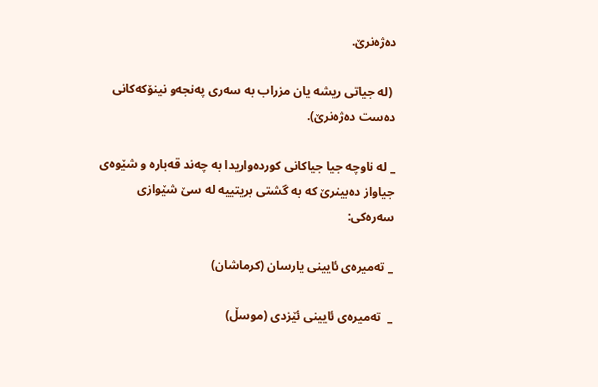دەژەنرێ.

 (لە جیاتی ریشە یان مزراب بە سەری پەنجەو نینۆکەکانی دەست دەژەنرێ).

_ لە ناوچە جیا جیاکانی کوردەواریدا بە چەند قەبارە و شێوەی جیاواز دەبینرێ کە بە گشتی بریتییە لە سێ شێوازی سەرەکی:

_ تەمیرەی ئایینی یارسان (کرماشان)

_  تەمیرەی ئایینی ئێزدی (موسڵ)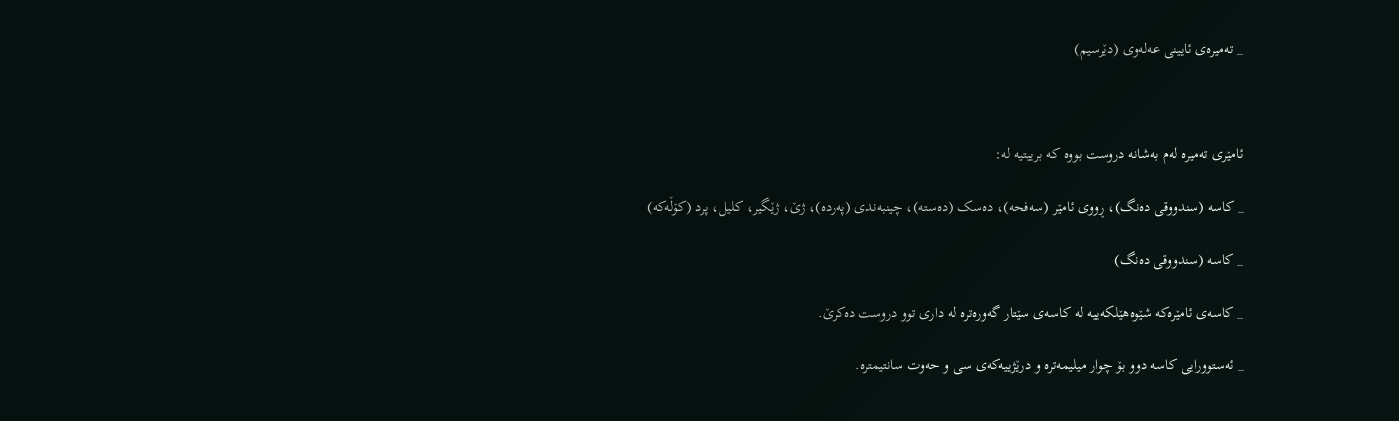_ تەمیرەی ئایینی عەلەوی (دێرسیم)



ئامێری تەمیرە لەم بەشانە دروست بووە کە برییتیە له:

_ کاسە (سندووقی دەنگ)، ڕووی ئامێر (سەفحە)، دەسک (دەسته)، چینبەندی (پەردە)، ژێ، ژێگیر، کلیل، پرد (کۆڵەکە)

_ کاسە (سندووقی دەنگ)

_ کاسەی ئامێرەکە شێوەهێلکەییە لە کاسەی سێتار گەورەترە لە داری توو دروست دەکرێ.

_ ئەستوورایی کاسە دوو بۆ چوار میلیمەترە و درێژییەکەی سی و حەوت سانتیمترە.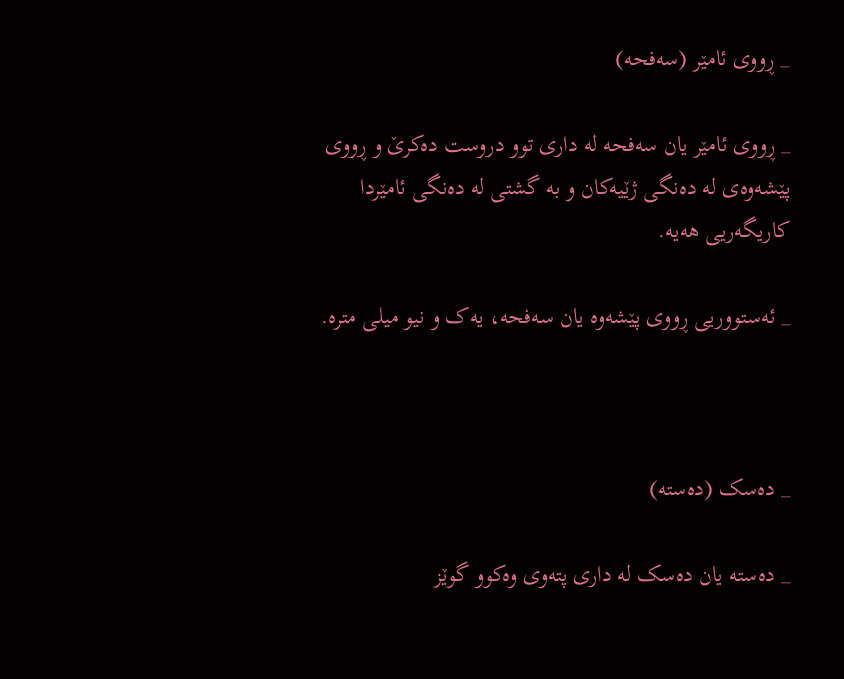_ ڕووی ئامێر (سەفحە)

_ ڕووی ئامێر یان سەفحە لە داری توو دروست دەکرێ و ڕووی پێشەوەی لە دەنگی ژێیەکان و بە گشتی لە دەنگی ئامێردا کاریگەریی هەیە.

_ ئەستووریی ڕووی پێشەوە یان سەفحە، یەک و نیو میلی متره.



_ دەسک (دەسته)

_ دەستە یان دەسک لە داری پتەوی وەکوو گوێز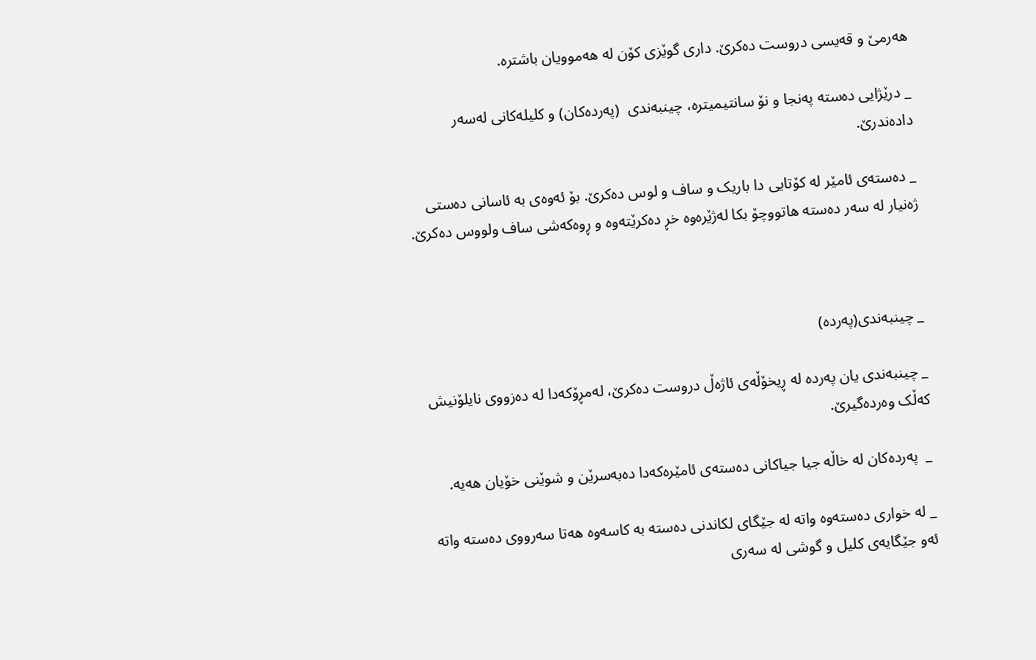هەرمێ و قەیسی دروست دەکرێ. داری گوێزی کۆن لە هەموویان باشترە.

_ درێژایی دەستە پەنجا و نۆ سانتیمیترە، چینبەندی  (پەردەکان) و کلیلەکانی لەسەر دادەندرێ.

_ دەستەی ئامێر لە کۆتایی دا باریک و ساف و لوس دەکرێ. بۆ ئەوەی بە ئاسانی دەستی ژەنیار لە سەر دەستە هاتووچۆ بکا لەژێرەوە خڕ دەکرێتەوە و ڕوەکەشی ساف ولووس دەکرێ.



_ چینبەندی(پەردە)

_ چینبەندی یان پەردە لە ڕیخۆڵەی ئاژەڵ دروست دەکرێ، لەمڕۆکەدا لە دەزووی نایلۆنیش کەڵک وەردەگیرێ.

_  پەردەکان لە خاڵە جیا جیاکانی دەستەی ئامێرەکەدا دەبەسرێن و شوێنی خۆیان هەیە.

_ لە خواری دەستەوە واتە لە جێگای لکاندنی دەستە بە کاسەوە هەتا سەرووی دەستە واتە ئەو جێگایەی کلیل و گوشی لە سەری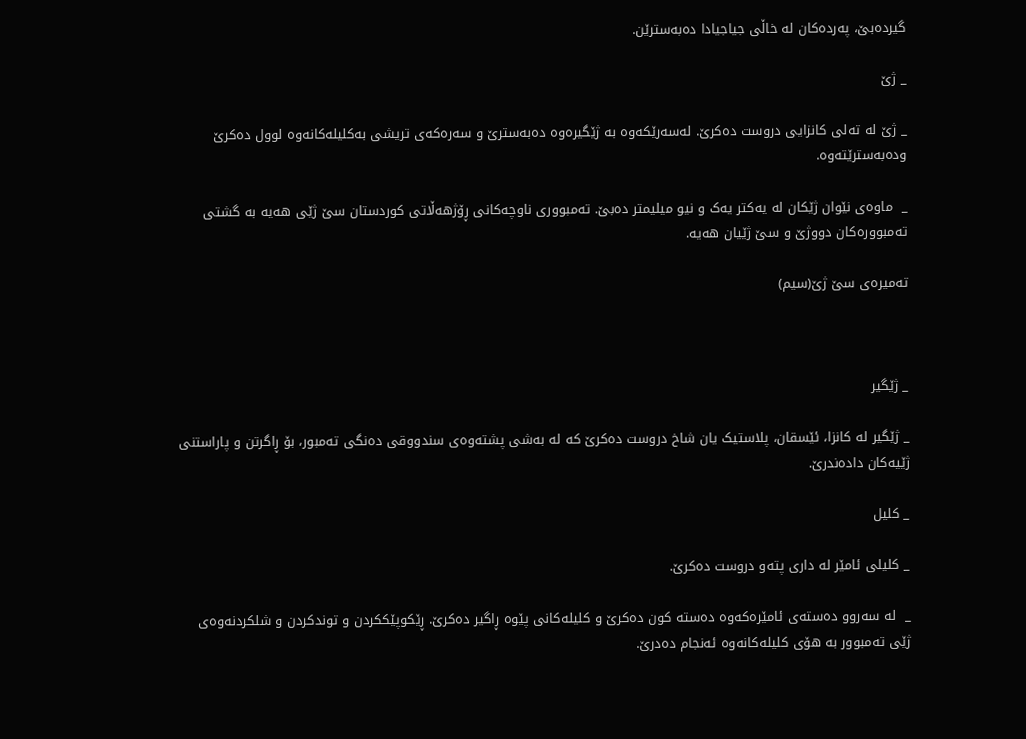گیردەبێ، پەردەکان لە خاڵی جیاجیادا دەبەسترێن.

_ ژێ

_ ژێ لە تەلی کانزایی دروست دەکرێ. لەسەرێکەوە بە ژێگیرەوە دەبەسترێ و سەرەکەی تریشی بەکلیلەکانەوە لوول دەکرێ ودەبەسترێتەوە.

_  ماوەی نێوان ژێکان لە یەکتر یەک و نیو میلیمتر دەبێ. تەمبووری ناوچەکانی ڕۆژهەڵاتی کوردستان سێ ژێی هەیە بە گشتی تەمبوورەکان دووژێ و سێ ژێیان هەیه.

تەمیرەی سێ ژێ(سیم)



_ ژێگیر

_ ژێگیر لە کانزا، ئێسقان، پلاستیک یان شاخ دروست دەکرێ کە لە بەشی پشتەوەی سندووقی دەنگی تەمبور، بۆ ڕاگرتن و پاراستنی ژێیەکان دادەندرێ.

_ کلیل

_ کلیلی ئامێر لە داری پتەو دروست دەکرێ.

_  لە سەروو دەستەی ئامێرەکەوە دەستە کون دەکرێ و کلیلەکانی پێوە ڕاگیر دەکرێ. ڕێکوپێککردن و توندکردن و شلکردنەوەی ژێی تەمبوور بە هۆی کلیلەکانەوە ئەنجام دەدرێ.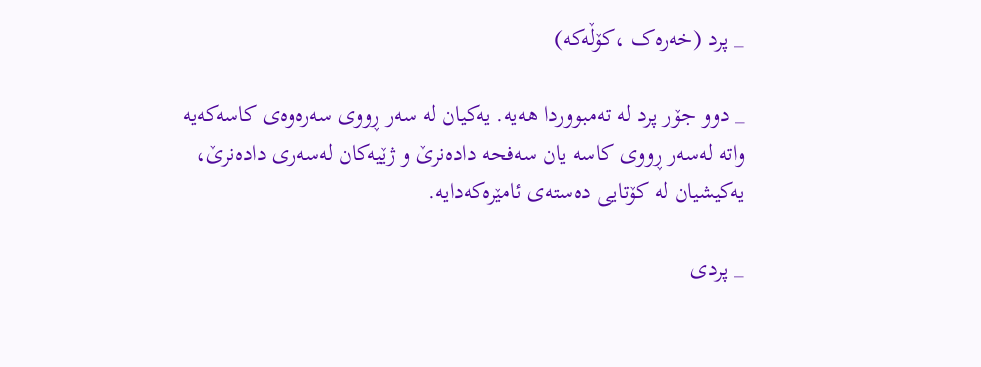_ پرد (خەرەک ،کۆڵەکە)

_ دوو جۆر پرد لە تەمبووردا هەیه. یەکیان لە سەر ڕووی سەرەوەی کاسەکەیە واتە لەسەر ڕووی کاسە یان سەفحە دادەنرێ و ژێیەکان لەسەری دادەنرێ، یەکیشیان لە کۆتایی دەستەی ئامێرەکەدایە.

_ پردی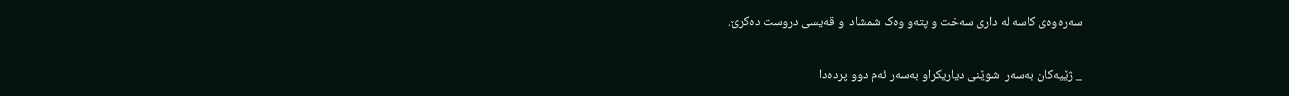سەرەوەی کاسە لە داری سەخت و پتەو وەک شمشاد  و قەیسی دروست دەکرێ.

_ ژێیەکان بەسەر  شوێنی دیاریکراو بەسەر ئەم دوو پردەدا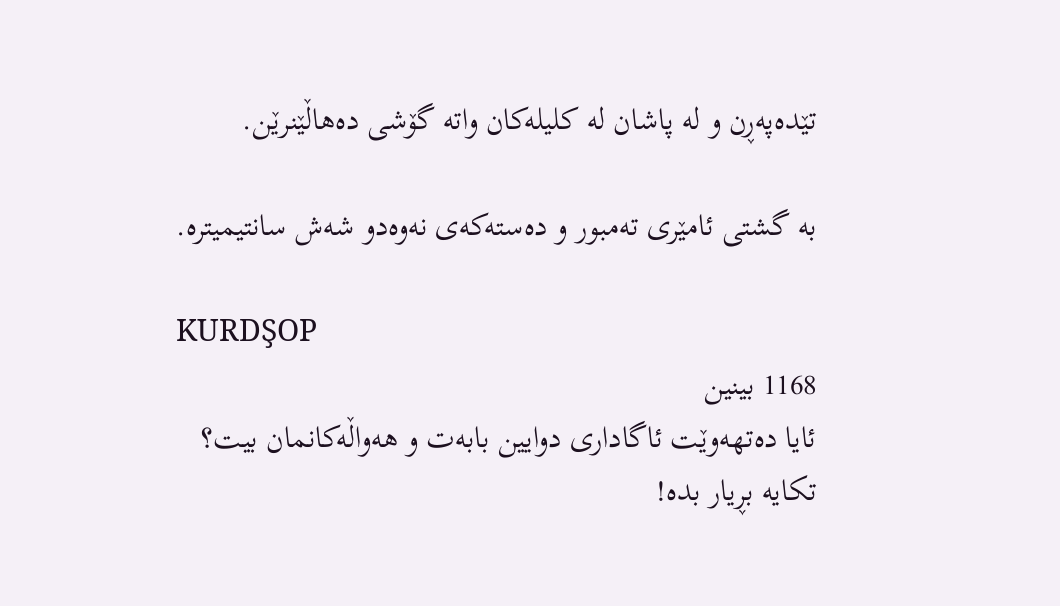تێدەپەڕن و لە پاشان لە کلیلەکان واتە گۆشی دەهاڵێنرێن.

بە گشتی ئامێری تەمبور و دەستەکەی نەوەدو شەش سانتیمیتره.

KURDŞOP
1168 بینین
ئایا دەتهەوێت ئاگاداری دوایین بابەت و هەواڵەکانمان بیت؟
تکایە بڕیار بدە!